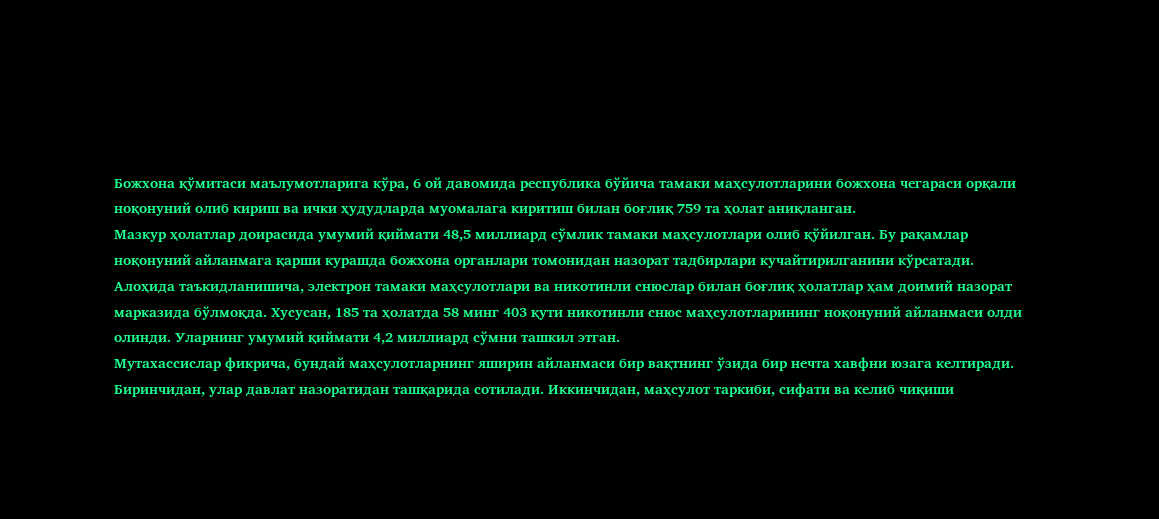Божхона қўмитаси маълумотларига кўра, 6 ой давомида республика бўйича тамаки маҳсулотларини божхона чегараси орқали ноқонуний олиб кириш ва ички ҳудудларда муомалага киритиш билан боғлиқ 759 та ҳолат аниқланган.
Мазкур ҳолатлар доирасида умумий қиймати 48,5 миллиард сўмлик тамаки маҳсулотлари олиб қўйилган. Бу рақамлар ноқонуний айланмага қарши курашда божхона органлари томонидан назорат тадбирлари кучайтирилганини кўрсатади.
Алоҳида таъкидланишича, электрон тамаки маҳсулотлари ва никотинли снюслар билан боғлиқ ҳолатлар ҳам доимий назорат марказида бўлмоқда. Хусусан, 185 та ҳолатда 58 минг 403 қути никотинли снюс маҳсулотларининг ноқонуний айланмаси олди олинди. Уларнинг умумий қиймати 4,2 миллиард сўмни ташкил этган.
Мутахассислар фикрича, бундай маҳсулотларнинг яширин айланмаси бир вақтнинг ўзида бир нечта хавфни юзага келтиради. Биринчидан, улар давлат назоратидан ташқарида сотилади. Иккинчидан, маҳсулот таркиби, сифати ва келиб чиқиши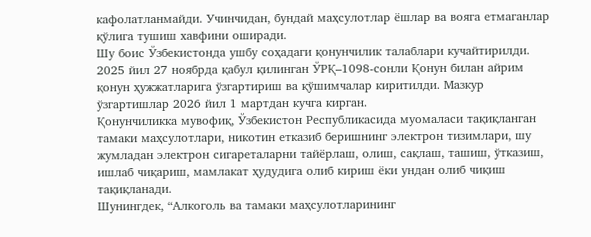кафолатланмайди. Учинчидан, бундай маҳсулотлар ёшлар ва вояга етмаганлар қўлига тушиш хавфини оширади.
Шу боис Ўзбекистонда ушбу соҳадаги қонунчилик талаблари кучайтирилди. 2025 йил 27 ноябрда қабул қилинган ЎРҚ–1098-сонли Қонун билан айрим қонун ҳужжатларига ўзгартириш ва қўшимчалар киритилди. Мазкур ўзгартишлар 2026 йил 1 мартдан кучга кирган.
Қонунчиликка мувофиқ, Ўзбекистон Республикасида муомаласи тақиқланган тамаки маҳсулотлари, никотин етказиб беришнинг электрон тизимлари, шу жумладан электрон сигареталарни тайёрлаш, олиш, сақлаш, ташиш, ўтказиш, ишлаб чиқариш, мамлакат ҳудудига олиб кириш ёки ундан олиб чиқиш тақиқланади.
Шунингдек, “Алкоголь ва тамаки маҳсулотларининг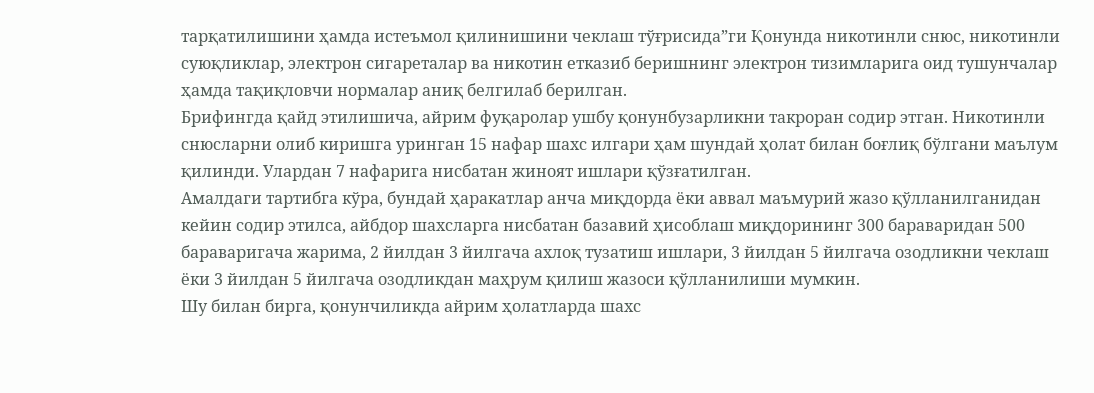тарқатилишини ҳамда истеъмол қилинишини чеклаш тўғрисида”ги Қонунда никотинли снюс, никотинли суюқликлар, электрон сигареталар ва никотин етказиб беришнинг электрон тизимларига оид тушунчалар ҳамда тақиқловчи нормалар аниқ белгилаб берилган.
Брифингда қайд этилишича, айрим фуқаролар ушбу қонунбузарликни такроран содир этган. Никотинли снюсларни олиб киришга уринган 15 нафар шахс илгари ҳам шундай ҳолат билан боғлиқ бўлгани маълум қилинди. Улардан 7 нафарига нисбатан жиноят ишлари қўзғатилган.
Амалдаги тартибга кўра, бундай ҳаракатлар анча миқдорда ёки аввал маъмурий жазо қўлланилганидан кейин содир этилса, айбдор шахсларга нисбатан базавий ҳисоблаш миқдорининг 300 бараваридан 500 бараваригача жарима, 2 йилдан 3 йилгача ахлоқ тузатиш ишлари, 3 йилдан 5 йилгача озодликни чеклаш ёки 3 йилдан 5 йилгача озодликдан маҳрум қилиш жазоси қўлланилиши мумкин.
Шу билан бирга, қонунчиликда айрим ҳолатларда шахс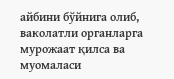айбини бўйнига олиб, ваколатли органларга мурожаат қилса ва муомаласи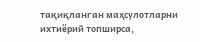тақиқланган маҳсулотларни ихтиёрий топширса,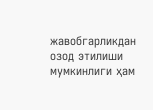жавобгарликдан озод этилиши мумкинлиги ҳам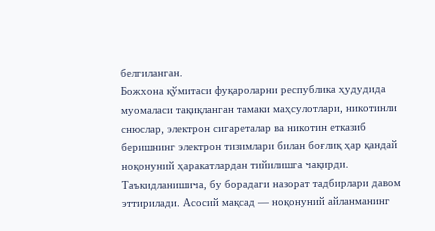белгиланган.
Божхона қўмитаси фуқароларни республика ҳудудида муомаласи тақиқланган тамаки маҳсулотлари, никотинли снюслар, электрон сигареталар ва никотин етказиб беришнинг электрон тизимлари билан боғлиқ ҳар қандай ноқонуний ҳаракатлардан тийилишга чақирди.
Таъкидланишича, бу борадаги назорат тадбирлари давом эттирилади. Асосий мақсад — ноқонуний айланманинг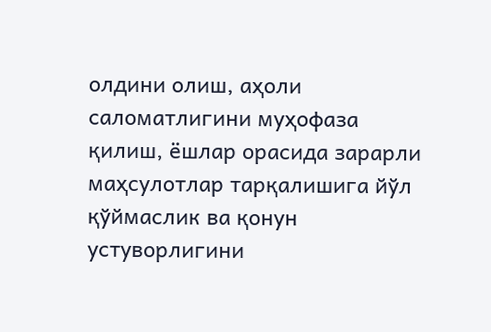олдини олиш, аҳоли саломатлигини муҳофаза қилиш, ёшлар орасида зарарли маҳсулотлар тарқалишига йўл қўймаслик ва қонун устуворлигини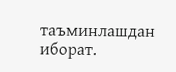таъминлашдан иборат.